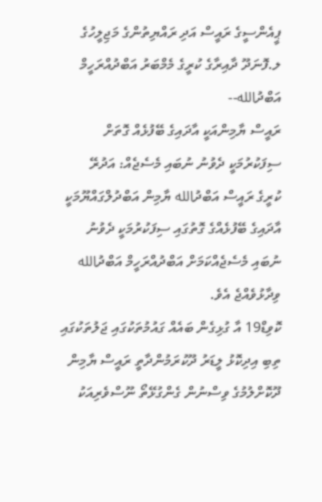ޕީއެންސީގެ ރައީސް އަދި ރައްޔިތުންގެ މަޖިލީހުގެ ލ.ފޮނަދޫ ދާއިރާގެ ކުރީގެ މެމްބަރު އަބްދުއްރަހީމް އަބްދުالله--
ރައީސް ޔާމިންއަކީ އާދައިގެ ބޭފުޅެއް ގޮތަށް ސިފަކުރުމަކީ ދެވުނު ނުބައި މެސެޖެއް: އަދުރޭ
ކުރީގެ ރައީސް އަބްދުالله ޔާމިން އަބްދުލްގައްޔޫމަކީ އާދައިގެ ބޭފުޅެއްގެ ގޮތުގައި ސިފަކުރުމަކީ ދެވުނު ނުބައި މެސެޖެއްކަމަށް އަބްދުއްރަހީމް އަބްދުالله ވިދާޅުވެއްޖެ އެވެ.
ކޮވިޑް19 އާ ގުޅިގެން ބައެއް ގައުމުތަކުގައި ޖަލުތަކުގައި ތިބި އިދިކޮޅު ލީޑަރު ދޫކުރަމުންދާތީ ރައީސް ޔާމިން ދޫކޮށްލުމުގެ ވިސްނުން ގެންގުޅޭތޯ ނޫސްވެރިއަކު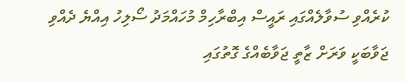ކުރެއްވި ސުވާލެއްގައި ރައީސް އިބްރާހިމް މުހައްމަދު ސޯލިހު އިއްޔެ ދެއްވި ޖަވާބަކީ ވަރަށް ޒާތީ ޖަވާބެއްގެ ގޮތުގައި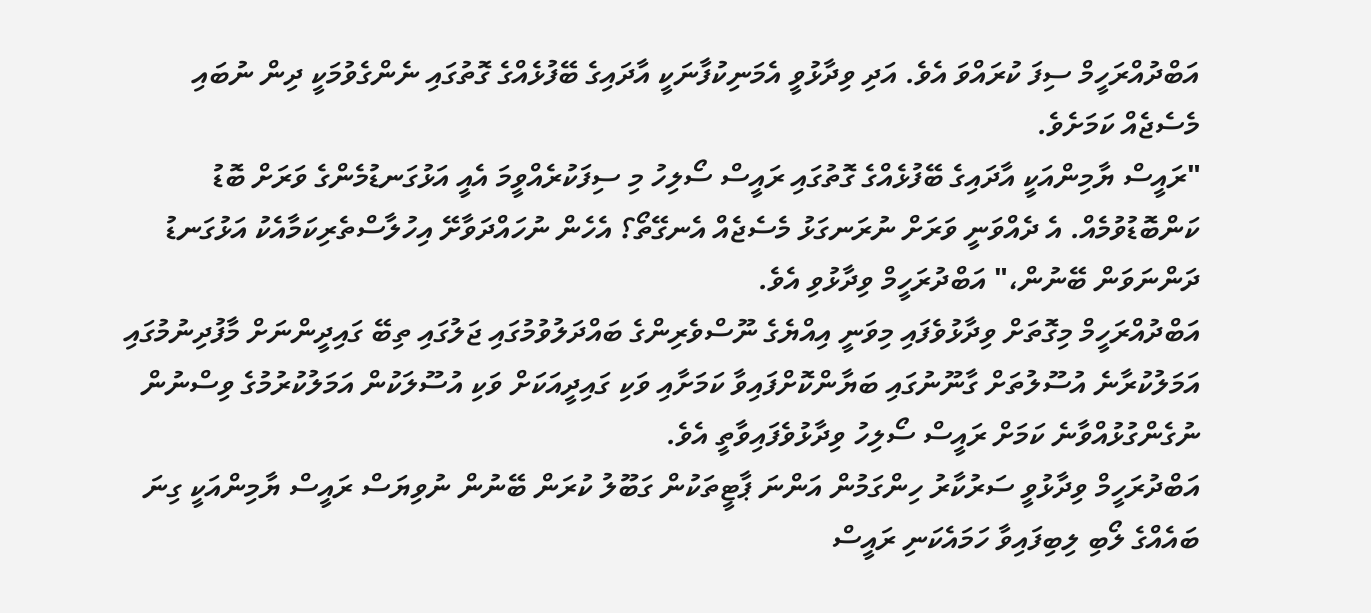އަބްދުއްރަހީމް ސިފަ ކުރައްވަ އެވެ. އަދި ވިދާޅުވީ އެމަނިކުފާނަކީ އާދައިގެ ބޭފުޅެއްގެ ގޮތުގައި ނެންގެވުމަކީ ދިން ނުބައި މެސެޖެއް ކަމަށެވެ.
"ރައީސް ޔާމިންއަކީ އާދައިގެ ބޭފުޅެއްގެ ގޮތުގައި ރައީސް ސޯލިހު މި ސިފަކުރެއްވީމަ އެއީ އަޅުގަނޑުމެންގެ ވަރަށް ބޮޑު ކަންބޮޑުވުމެއް. އެ ދެއްވަނީ ވަރަށް ނުރަނގަޅު މެސެޖެއް އެނގޭތޯ؟ އެހެން ނުހައްދަވާށޭ އިހުލާސްތެރިކަމާއެކު އަޅުގަނޑު ދަންނަވަން ބޭނުން،" އަބްދުރަހީމް ވިދާޅުވި އެވެ.
އަބްދުއްރަހީމް މިގޮތަށް ވިދާޅުވެފައި މިވަނީ އިއްޔެގެ ނޫސްވެރިންގެ ބައްދަލުވުމުގައި ޖަލުގައި ތިބޭ ގައިދީންނަށް މާފުދިނުމުގައި އަމަލުކުރާނެ އުސޫލުތަށް ގާނޫނުގައި ބަޔާންކޮށްފައިވާ ކަމަށާއި ވަކި ގައިދީއަކަށް ވަކި އުސޫލަކުން އަމަލުކުރުމުގެ ވިސްނުން ނުގެންގުޅުއްވާނެ ކަމަށް ރައީސް ސޯލިހު ވިދާޅުވެފައިވާތީ އެވެ.
އަބްދުރަހީމް ވިދާޅުވީ ސަރުކާރު ހިންގަމުން އަންނަ ޕާޓީތަކުން ގަބޫލު ކުރަން ބޭނުން ނުވިޔަސް ރައީސް ޔާމިންއަކީ ގިނަ ބައެއްގެ ލޯބި ލިބިފައިވާ ހަމައެކަނި ރައީސް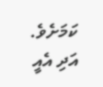ކަމަށެވެ. އަދި އެއީ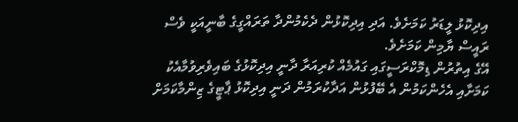އިދިކޮޅު ލީޑަރު ކަމަށެވެ. އަދި އިދިކޮޅުން ދެކެމުންދާ ތަރައްގީގެ ބާނީއަކީ ވެސް ރައީސް ޔާމިން ކަމަށެވެ.
އޭގެ އިތުރުން ޑިމޮކްރަސީގައި ގައުމެއް ކުރިއަރާ ދާނީ އިދިކޮޅުގެ ބައިވެރިވުމާއެކު ކަމަށާއި އެހެންކަމުން އެ ބޭފުޅުން އަދާކުރަމުން ދަނީ އިދިކޮޅު ޕާޓީގެ ޒިންމާކަމަށް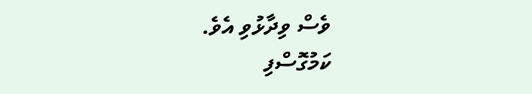ވެސް ވިދާޅުވި އެވެ.
ކަމުގޮސްފި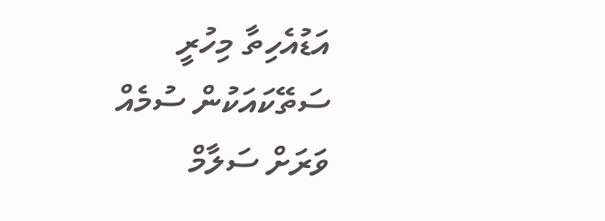އަޑުއެހިތާ މިހުރީ
ސަތޭކައަކުން ސުމެއް
ވަރަށް ސަލާމް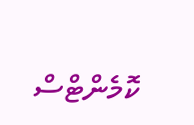ކޮމެންޓްސް